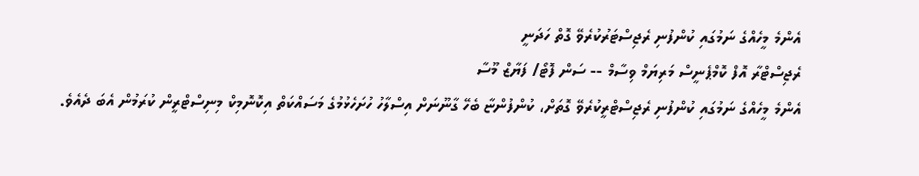އެންމެ މީހެއްގެ ނަމުގައި ކުންފުނި ރެޖިސްޓަރުކުރެވޭ ގޮތް ހަދަނީ
ރެޖިސްޓްރާ އޮފް ކޮމްޕެނީސް މަރިޔަމް ވިސާމް -- ސަން ފޮޓޯ/ ފަޔާޒް މޫސާ
އެންމެ މީހެއްގެ ނަމުގައި ކުންފުނި ރެޖިސްޓްރީކުރެވޭ ގޮތަށް، ކުންފުންޏާ ބެހޭ ގާނޫނަށް އިސްލާހު ހުށަހެޅުމުގެ މަސައްކަތް އިކޮނޮމިކް މިނިސްޓްރީން ކުރަމުން އެބަ ދެއެވެ.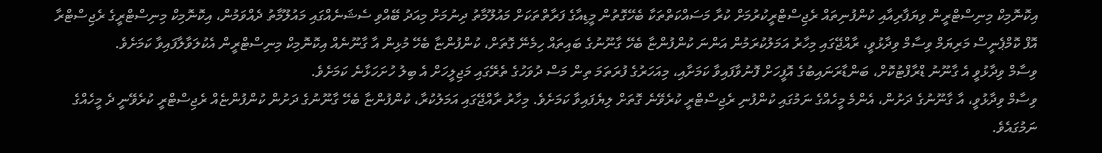އިކޮނޮމިކް މިނިސްޓްރީން ވިޔަފާރިއާއި ކުންފުނިތައް ރެޖިސްޓްރީކުރުމަށް ކުރާ މަސައްކަތްތަކާ ބެހޭގޮތުން މީޑިއާގެ ފަރާތްތަކަށް މައުލޫމާތު ދިނުމަށް މިއަދު ބޭއްވި ސެޝަނެއްގައި މައުލޫމާތު ދެއްވަމުން، އިކޮނޮމިކް މިނިސްޓްރީގެ ރެޖިސްޓްރާ އޮފް ކޮމްޕެނީސް މަރިޔަމް ވިސާމް ވިދާޅުވީ، ރާއްޖޭގައި މިހާރު އަމަލުކުރަމުން އަންނަ ކުންފުންޏާ ބެހޭ ގާނޫނުގެ ބައިތައް ހިމެނޭ ގޮތަށް، ކުންފުންޏާ ބެހޭ މުޅިން އާ ގާނޫނެއް އިކޮނޮމިކް މިނިސްޓްރީން އެކުލަވާލާފައިވާ ކަމަށެވެ.
ވިސާމް ވިދާޅުވީ އެ ގާނޫނު ޑްރާފްޓުކޮށް، ބަންޑާރަނައިބުގެ އޮފީހަށް ފޮނުވާފައިވާ ކަމަށާއި، މިއަހަރުގެ ފުރަތަމަ ތިން މަސް ދުވަހުގެ ތެރޭގައި މަޖިލީހަށް އެ ބިލު ހުށަހަޅާނެ ކަމަށެވެ.
ވިސާމް ވިދާޅުވީ، އާ ގާނޫނުގެ ދަށުން، އެންމެ މީހެއްގެ ނަމުގައި ކުންފުނި ރެޖިސްޓްރީ ކުރެވޭނެ ގޮތަށް ލިޔެފައިވާ ކަމަށެވެ. މިހާރު ރާއްޖޭގައި އަމަލުކުރާ، ކުންފުންޏާ ބެހޭ ގާނޫނުގެ ދަށުން ކުންފުންޏެއް ރެޖިސްޓްރީ ކުރެވޭނީ ދެ މީހެއްގެ ނަމުގައެވެ.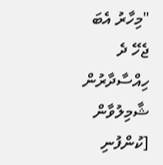"މިހާރު އެބަ ޖެހޭ ދެ ހިއްސާދާރުން ޝާމިލުވާން [ކުންފުނި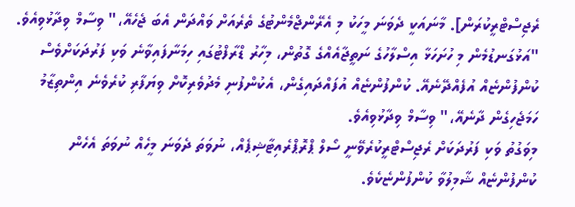ރެޖިސްޓްރީކުރަން]. މާނައަކީ ދެވަނަ މީހަކު މި އެރޭންޖްމެންޓުގެ ތެރެއަށް ވައްދަން އެބަ ޖެހެއޭ،" ވިސާމް ވިދާޅުވިއެވެ.
"އަޅުގަނޑުމެން މި ހުށަހަޅާ އިސްލާހުގެ ނަތީޖާއެއްގެ ގޮތުން، މިހާރު ޑްރާފްޓުގައި ހިމަނާފައިވާނެ ވަކި ފަރުދަކަށްވެސް ކުންފުންޏެއް އުފެއްދޭނެއޭ. ކުންފުންޏެއް އުފައްދައިގެން، އެކުންފުނި މެދުވެރިކޮށް ވިޔަފާރި ކުރެވެނެ އިންތިޒާމު ހަމަޖެހިގެން ދާނެއޭ،" ވިސާމް ވިދާޅުވިއެވެ.
މިވަގުތު ވަކި ފަރުދަކަށް ރެޖިސްޓްރީކުރެވޭނީ ސޯލް ޕްރޮޕްރެއިޓާޝިޕެއް، ނުވަތަ ދެވަނަ މީހެއް ނުވަތަ އެހެން ކުންފުންޏެއް ޝާމިލުވާ ކުންފުންޏެކެވެ.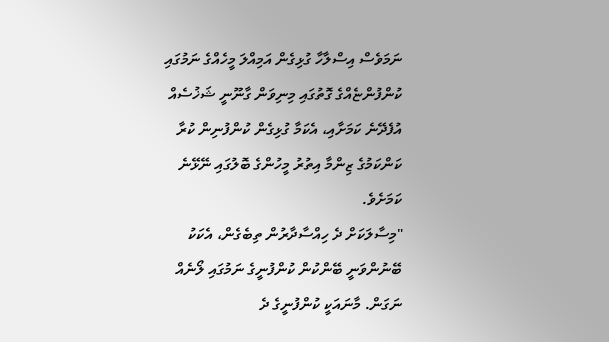ނަމަވެސް އިސްލާހާ ގުޅިގެން އަމިއްލަ މީހެއްގެ ނަމުގައި ކުންފުންޏެއްގެ ގޮތުގައި މިނިވަން ގާނޫނީ ޝަޚުސެއް އުފެދޭނެ ކަމަށާއި، އެކަމާ ގުޅިގެން ކުންފުނިން ކުރާ ކަންކަމުގެ ޒިންމާ އިތުރު މީހުންގެ ބޮލުގައި ނޭޅޭނެ ކަމަށެވެ.
"މިސާލަކަށް ދެ ހިއްސާދާރުން ތިބެގެން، އެކަކު ބޭނުންވަނީ ބޭންކުން ކުންފުނީގެ ނަމުގައި ލޯނެއް ނަގަން. މާނައަކީ ކުންފުނީގެ ދެ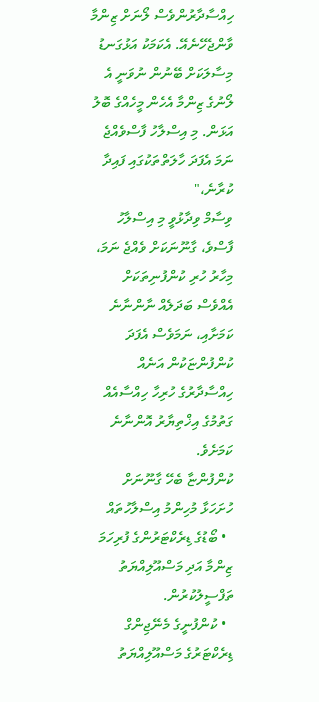ހިއްސާދާރުންވެސް ލޯނަށް ޒިންމާ ވާންޖެހޭނެއޭ. އެކަމަކު އަޅުގަނޑު މިސާލަކަށް ބޭނުން ނުވަނީ އެ ލޯނުގެ ޒިންމާ އެހެން މީހެއްގެ ބޮލު އަޅަން. މި އިސްލާހު ފާސްވެއްޖެ ނަމަ އެފަދަ ހާލަތްތަކުގައި ފައިދާ ކުރާނެ،"
ވިސާމް ވިދާޅުވީ މި އިސްލާހު ފާސްވެ، ގާނޫނަކަށް ވެއްޖެ ނަމަ، މިހާރު ހުރި ކުންފުނިތަކަށް އެއްވެސް ބަދަލެއް ނާންނާނެ ކަމަށާއި، ނަމަވެސް އެފަދަ ކުންފުންޏަކުން އަނެއް ހިއްސާދާރުގެ ހުރިހާ ހިއްސާއެއް ގަތުމުގެ އިޚްތިޔާރު އޮންނާނެ ކަމަށެވެ.
ކުންފުންޏާ ބެހޭ ގާނޫނަށް ހުށަހަޅާ މުހިންމު އިސްލާހުތައް
  • ބޯޑުގެ ޑިރެކްޓަރުންގެ ފުރިހަމަ ޒިންމާ އަދި މަސްއޫލިއްޔަތު ތަފްސީލުކުރުން.
  • ކުންފުނީގެ މެނޭޖިންގް ޑިރެކްޓަރުގެ މަސްއޫލިއްޔަތު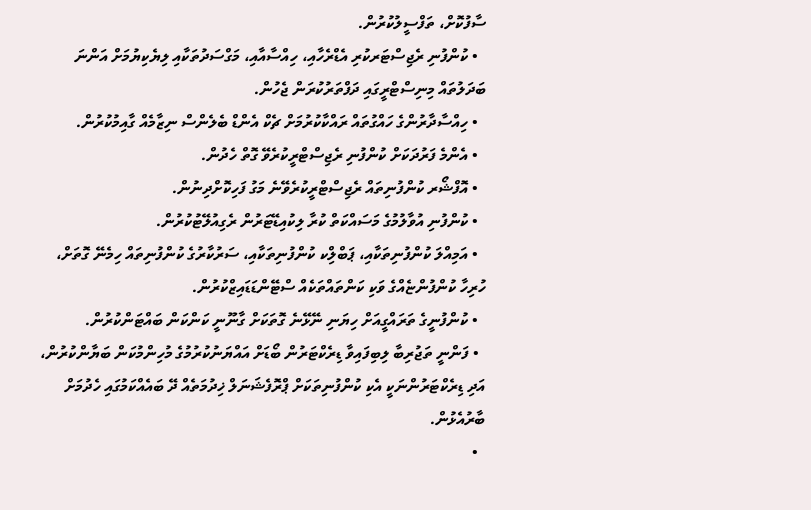ސާފުކޮށް، ތަފްސީލުކުރުން.
  • ކުންފުނި ރެޖިސްޓަރކުރި އެޑްރެހާއި، ހިއްސާއާއި، މަގްސަދުތަކާއި ލިޔެކިޔުމަށް އަންނަ ބަދަލުތައް މިނިސްޓްރީގައި ދަފްތަރުކުރަން ޖެހުން.
  • ހިއްސާދާރުންގެ ހައްގުތައް ރައްކާކުރުމަށް ޗެކް އެންޑް ބެލެންސް ނިޒާމެއް ގާއިމުކުރުން.
  • އެންމެ ފަރުދަކަށް ކުންފުނި ރެޖިސްޓްރީކުރެވޭ ގޮތް ހެދުން.
  • އޮފްޝޯރ ކުންފުނިތައް ރެޖިސްޓްރީކުރެވޭނެ މަގު ފަހިކޮށްދިނުން.
  • ކުންފުނި އުވާލުމުގެ މަސައްކަތް ކުރާ ލިކުއިޑޭޓަރުން ރެގިއުލޭޓުކުރުން.
  • އަމިއްލަ ކުންފުނިތަކާއި، ޕަބްލިްކ ކުންފުނިތަކާއި، ސަރުކާރުގެ ކުންފުނިތައް ހިމެނޭ ގޮތަށް، ހުރިހާ ކުންފުންޏެއްގެ ވަކި ކަންތައްތަކެއް ސްޓޭންޑަޑައިޒްކުރުން.
  • ކުންފުނީގެ ތަރައްގީއަށް ހިޔަނި ނޭޅޭނެ ގޮތަކަށް ގާނޫނީ ކަންކަން ބައްޓަންކުރުން.
  • ފަންނީ ތަޖުރިބާ ލިބިފައިވާ ޑިރެކްޓަރުން ބޯޑަށް އައްޔަނުކުރުމުގެ މުހިންމުކަން ބަޔާންކުރުން، އަދި ޑިރެކްޓަރުންނަކީ އެކި ކުންފުނިތަކަށް ޕްރޮފެޝަނަލް ޚިދުމަތެއް ދޭ ބައެއްކަމުގައި ހެދުމަށް ބާރުއެޅުން.
  •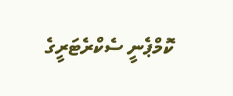ކޮމްޕެނީ ސެކްރެޓަރީގެ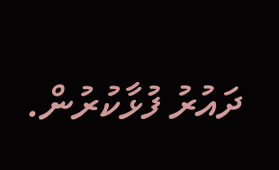ދައުރު ފުޅާކުރުން.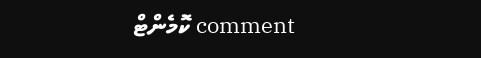comment ކޮމެންޓް